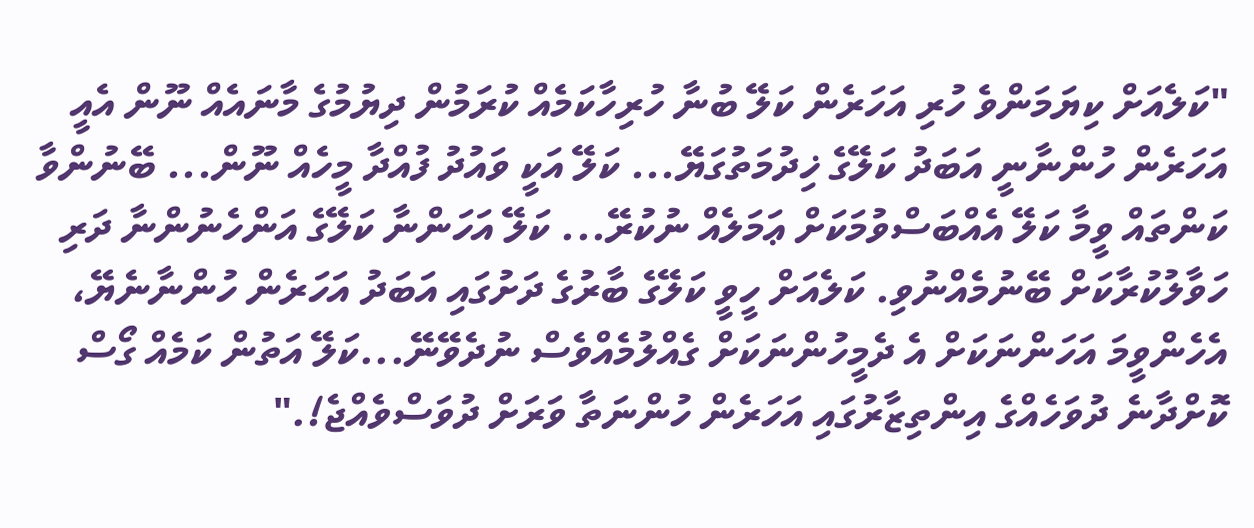"ކަލެއަށް ކިޔަމަންވެ ހުރި އަހަރެން ކަލޭ ބުނާ ހުރިހާކަމެއް ކުރަމުން ދިޔުމުގެ މާނައެއް ނޫން އެއީ އަހަރެން ހުންނާނީ އަބަދު ކަލޭގެ ޚިދުމަތުގަޔޭ... ކަލޭ އަކީ ވައުދު ފުއްދާ މީހެއް ނޫން... ބޭނުންވާ ކަންތައް ވީމާ ކަލޭ އެއްބަސްވުމަކަށް ޢަމަލެއް ނުކުރޭ... ކަލޭ އަހަންނާ ކަލޭގެ އަންހެނުންނާ ދަރި ހަވާލުކުރާކަށް ބޭނުމެއްނުވި. ކަލެއަށް ހީވީ ކަލޭގެ ބާރުގެ ދަށުގައި އަބަދު އަހަރެން ހުންނާނެޔޭ، އެހެންވީމަ އަހަންނަކަށް އެ ދެމީހުންނަކަށް ގެއްލުމެއްވެސް ނުދެވޭނޭ...ކަލޭ އަތުން ކަމެއް ގޯސް ކޮށްދާނެ ދުވަހެއްގެ އިންތިޒާރުގައި އަހަރެން ހުންނަތާ ވަރަށް ދުވަސްވެއްޖެ!."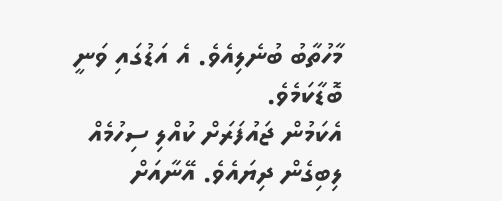މާހުތާބު ބުނެލިއެވެ. އެ އަޑުގައި ވަނީ ބޮޑާކަމެވެ.
އެކަމުން ޖައުފަރަށް ކުއްލި ސިހުމެއް ލިބިގެން ދިޔައެވެ. އޭނާއަށް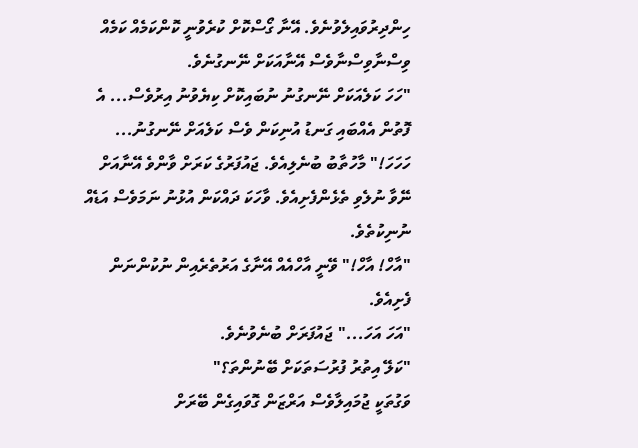ހިންދިރުވައިލެވުނެވެ. އޭނާ ގޯސްކޮށް ކުރެވުނީ ކޮންކަމެއް ކަމެއް ވިސްނާވިސްނާވެސް އޭނާއަކަށް ނޭނގުނެވެ.
"ހަހަ ކަލެއަކަށް ނޭނގުނު ނުބައިކޮށް ކިޔެވުނު އިރުވެސް... އެ ފޮތުން އެއްބައި ގަނޑު އުނިކަން ވެސް ކަލެއަށް ނޭނގުނު... ހަހަހަ!" މާހުތާބު ބުނެލިއެވެ. ޖައުފަރުގެ ކަރަށް ވާންވެ އޭނާއަށް ނޭވާ ނުލެވި ތެޅެންފެށިއެވެ. ވާހަކަ ދައްކަން އުޅުނު ނަމަވެސް އަޑެއް ނުނިކުތެވެ.
"އާހް! އާހް!" ވޭނީ އާހްއެއް އޭނާގެ އަރުތެރެއިން ނުކުންނަން ފެށިއެވެ.
"އަހަ އަހަ..." ޖައުފަރަށް ބުނެވުނެވެ.
"ކަލޭ އިތުރު ފުރުސަތަކަށް ބޭނުންތަ؟"
ވަގުތަކީ ޖުމައިލާވެސް އަރްޒަން ގޮވައިގެން ބޭރަށް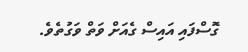ގޮސްފައި އައިސް ގެއަށް ވަތް ވަގުތެވެ.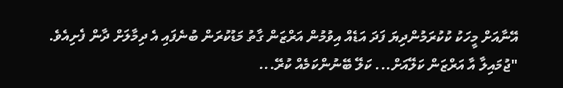އޭނާއަށް މީހަކު ކުކުރަމުންދިޔަ ފަދަ އަޑެއް އިވުމުން އަރްޒަން ގާތު މަޑުކުރަން ބުނެފައި އެ ދިމާލަށް ދާން ފެށިއެވެ.
"ޖުމައިލާ އާ އަރްޒަން ކަލޭއަށް... ކަލޭ ބޭނުންކަމެއް ކުރޭ...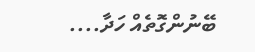ބޭނުންގޮތެއް ހަދާ....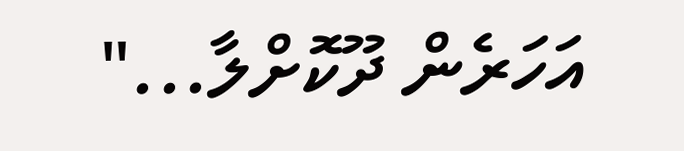އަހަރެން ދޫކޮށްލާ..."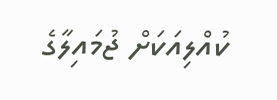ކުއްލިއަކަށް ޖުމައިލާގެ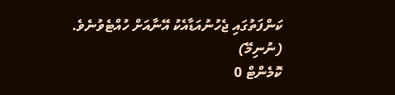ކަންފަތުގައި ޖެހުނުއަޑާއެކު އޭނާއަށް ހުއްޓެވުނެވެ.
(ނުނިމޭ)
ކޮމެންޓް 0